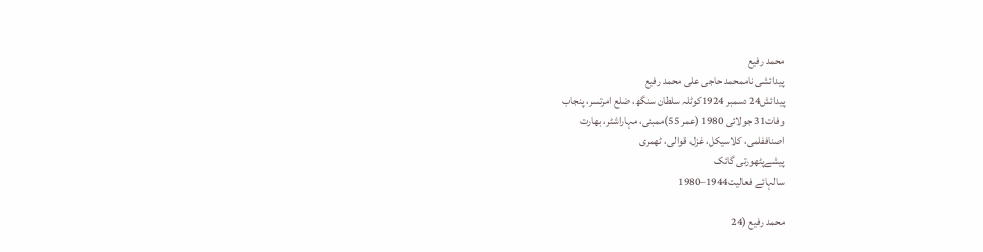محمد رفیع
پیدائشی ناممحمد حاجی علی محمد رفیع
پیدائش24 دسمبر 1924کوٹلہ سلطان سنگھ، ضلع امرتسر، پنجاب
وفات31 جولائی 1980 (عمر 55)ممبئی، مہاراشٹر، بھارت
اصناففلمی، کلاسیکل، غزل، قوالی، ٹھمری
پیشےپٹھورتی گائک
سالہائے فعالیت1944–1980

محمد رفیع (24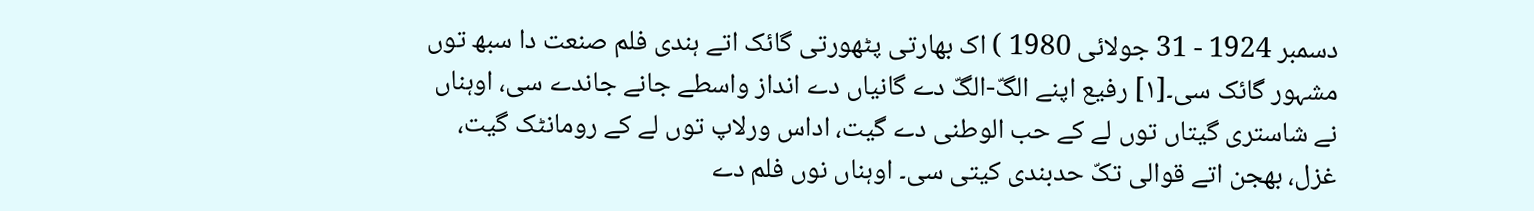دسمبر 1924 - 31 جولائی 1980 ) اک بھارتی پٹھورتی گائک اتے ہندی فلم صنعت دا سبھ توں مشہور گائک سی۔[۱] رفیع اپنے الگّ-الگّ دے گانیاں دے انداز واسطے جانے جاندے سی، اوہناں نے شاستری گیتاں توں لے کے حب الوطنی دے گیت، اداس ورلاپ توں لے کے رومانٹک گیت، غزل، بھجن اتے قوالی تکّ حدبندی کیتی سی۔ اوہناں نوں فلم دے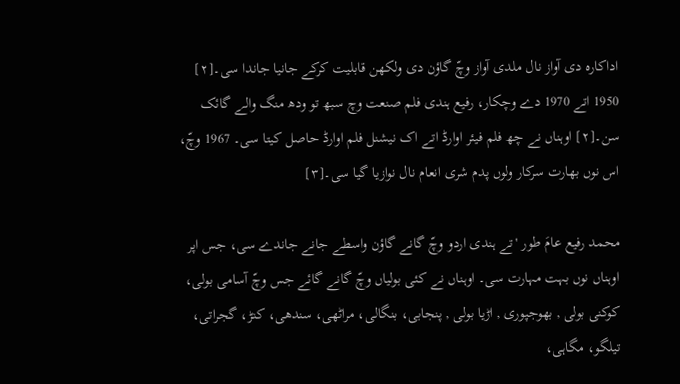اداکارہ دی آواز نال ملدی آواز وچّ گاؤن دی ولکھن قابلیت کرکے جانیا جاندا سی۔[۲] 1950 اتے 1970 دے وچکار، رفیع ہندی فلم صنعت وچ سبھ تو ودھ منگ والے گائک سن۔[۲] اوہناں نے چھ فلم فیئر اوارڈ اتے اک نیشنل فلم اوارڈ حاصل کیتا سی۔ 1967 وچّ، اس نوں بھارت سرکار ولوں پدم شری انعام نال نوازیا گیا سی۔[۳]

محمد رفیع عامَ طور 'تے ہندی اردو وچّ گانے گاؤن واسطے جانے جاندے سی، جس اپر اوہناں نوں بہت مہارت سی۔ اوہناں نے کئی بولیاں وچّ گانے گائے جس وچّ آسامی بولی، کوکنی بولی , بھوجپوری , اڑیا بولی , پنجابی، بنگالی، مراٹھی، سندھی، کنڑ، گجراتی، تیلگو، مگاہی،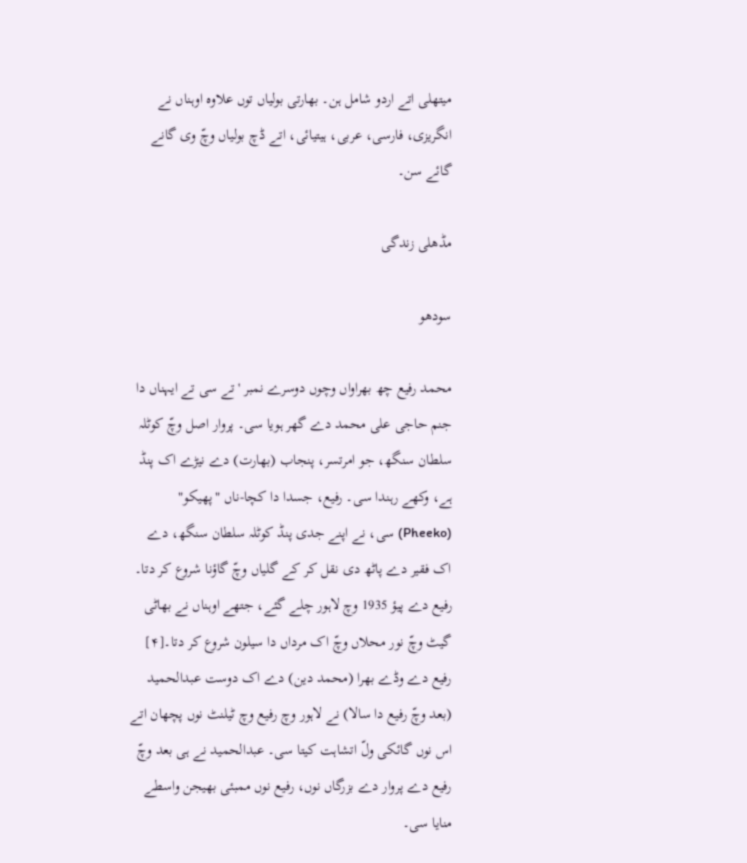میتھلی اتے اردو شامل ہن۔ بھارتی بولیاں توں علاوہ اوہناں نے انگریزی، فارسی، عربی، ہیتیائی، اتے ڈچ بولیاں وچّ وی گانے گائے سن۔

مڈھلی زندگی

سودھو

محمد رفیع چھ بھراواں وچوں دوسرے نمبر 'تے سی تے ایہناں دا جنم حاجی علی محمد دے گھر ہویا سی۔ پروار اصل وچّ کوٹلہ سلطان سنگھ، جو امرتسر، پنجاب (بھارت) دے نیڑے اک پنڈ ہے، وکھے رہندا سی۔ رفیع، جسدا دا کچا-ناں "پھیکو" (Pheeko) سی، نے اپنے جدی پنڈ کوٹلہ سلطان سنگھ، دے اک فقیر دے پاٹھ دی نقل کر کے گلیاں وچّ گاؤنا شروع کر دتا۔ رفیع دے پیؤ 1935 وچ لاہور چلے گئے، جتھے اوہناں نے بھاٹی گیٹ وچّ نور محلاں وچّ اک مرداں دا سیلون شروع کر دتا۔[۴] رفیع دے وڈے بھرا (محمد دین) دے اک دوست عبدالحمید (بعد وچّ رفیع دا سالا) نے لاہور وچ رفیع وچ ٹیلنٹ نوں پچھان اتے اس نوں گائکی ولّ اتشاہت کیتا سی۔ عبدالحمید نے ہی بعد وچّ رفیع دے پروار دے بزرگاں نوں، رفیع نوں ممبئی بھیجن واسطے منایا سی۔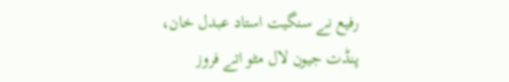رفیع نے سنگیت استاد عبدل خان، پنڈت جیون لال مٹو اتے فروز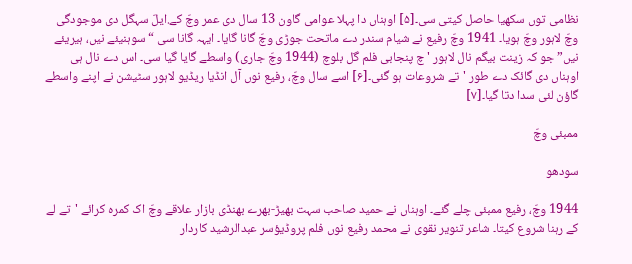نظامی توں سکھیا حاصل کیتی سی۔[۵] اوہناں دا پہلا عوامی گاون 13 سال دی عمر وچّ کے.ایلّ سہگل دی موجودگی وچّ لاہور وچّ ہویا۔ 1941 وچّ رفیع نے شیام سندر دے ماتحت جوڑی وچّ گانا گایا۔ ایہہ گانا سی “سوہنیئے نیں، ہیریئے نیں” جو کہ زینت بیگم نال لاہور 'چ پنجابی فلم گل بلوچ (1944 وچّ جاری) واسطے گایا گیا سی۔ اس دے نال ہی اوہناں دی گائک دے طور 'تے شروعات ہو گئی۔[۶] اسے سال وچّ، رفیع نوں آل انڈیا ریڈیو لاہور سٹیشن نے اپنے واسطے گاؤن لئی سدا دتا گیا۔[۷]

ممبئی وچّ

سودھو

1944 وچّ، رفیع ممبئی چلے گئے۔ اوہناں نے حمید صاحب سہت بھیڑ-بھرے بھنڈی بازار علاقے وچّ اک کمرہ کرائے 'تے لے کے رہنا شروع کیتا۔ شاعر تنویر نقوی نے محمد رفیع نوں فلم پروڈیؤسر عبدالرشید کاردار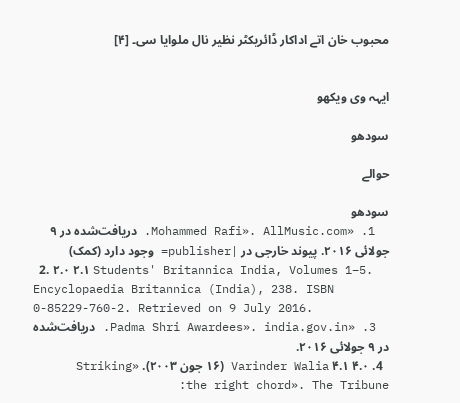محبوب خان اتے اداکار ڈائریکٹر نظیر نال ملوایا سی۔ [۴]


ایہہ وی ویکھو

سودھو

حوالے

سودھو
  1. «Mohammed Rafi». AllMusic.com. دریافت‌شده در ۹ جولائی ۲۰۱۶. پیوند خارجی در |publisher= وجود دارد (کمک)
  2. ۲.۰ ۲.۱ Students' Britannica India, Volumes 1–5. Encyclopaedia Britannica (India), 238. ISBN 0-85229-760-2. Retrieved on 9 July 2016.
  3. «Padma Shri Awardees». india.gov.in. دریافت‌شده در ۹ جولائی ۲۰۱۶.
  4. ۴.۰ ۴.۱ Varinder Walia (۱۶ جون ۲۰۰۳). «Striking the right chord». The Tribune: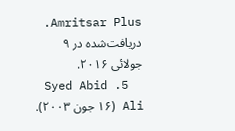Amritsar Plus. دریافت‌شده در ۹ جولائی ۲۰۱۶.
  5. Syed Abid Ali (۱۶ جون ۲۰۰۳).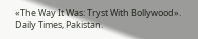«The Way It Was: Tryst With Bollywood». Daily Times, Pakistan.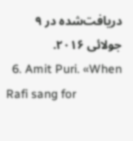دریافت‌شده در ۹ جولائی ۲۰۱۶.
  6. Amit Puri. «When Rafi sang for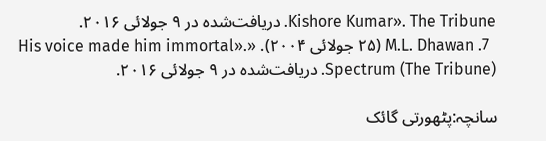Kishore Kumar». The Tribune. دریافت‌شده در ۹ جولائی ۲۰۱۶.
  7. M.L. Dhawan (۲۵ جولائی ۲۰۰۴). «His voice made him immortal». Spectrum (The Tribune). دریافت‌شده در ۹ جولائی ۲۰۱۶.

سانچہ:پٹھورتی گائک